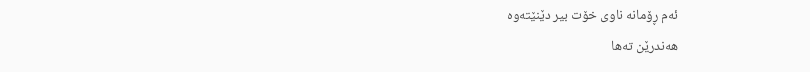ئەم ڕۆمانە ناوی خۆت بیر دێنێتەوە
هەندرێن تەها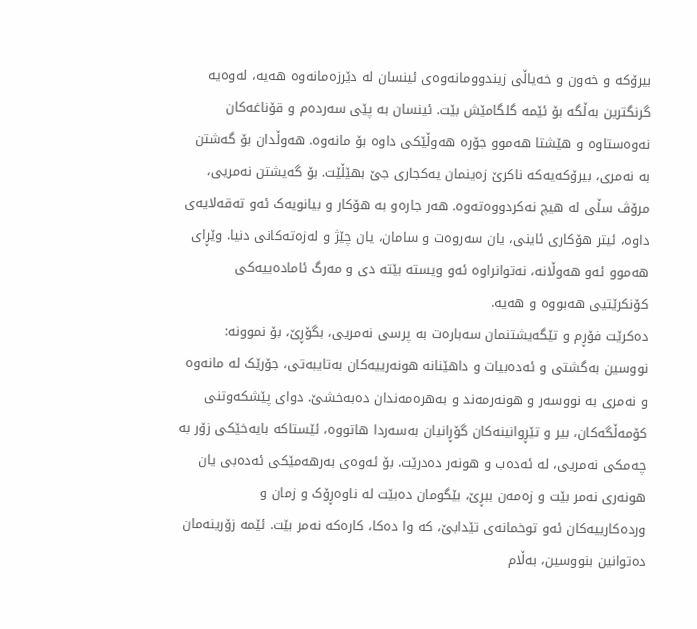بیرۆکە و خەون و خەیاڵی زیندوومانەوەی ئینسان لە دێرزەمانەوە هەیە، لەوەیە گرنگترین بەڵگە بۆ ئێمە گلگامێش بێت. ئینسان بە پێی سەردەم و قۆناغەکان نەوەستاوە و هێشتا هەموو جۆرە هەوڵێکی داوە بۆ مانەوە. هەوڵدان بۆ گەشتن بە نەمری، بیرۆکەیەکە ناکرێ زەینمان یەکجاری جێ بهێڵێت. بۆ گەیشتن نەمریی، مرۆڤ سڵی لە هیچ نەکردووەتەوە. هەر جارەو بە هۆکار و بیانویەک ئەو تەقەلایەی داوە، ئیتر هۆکاری ئاینی، یان سەروەت و سامان، یان چێژ و لەزەتەکانی دنیا. وێڕای هەموو ئەو هەوڵانە، نەتوانراوە ئەو ویستە بێتە دی و مەرگ ئامادەییەکی کۆنکرێتیی هەبووە و هەیە.
دەکرێت فۆڕم و تێگەیشتنمان سەبارەت بە پرسی نەمریی، بگۆڕێ، بۆ نموونە: نووسین بەگشتی و ئەدەبیات و داهێنانە هونەرییەکان بەتایبەتی، جۆرێک لە مانەوە و نەمری بە نووسەر و هونەرمەند و بەهرەمەندان دەبەخشێ. دوای پێشکەوتنی کۆمەڵگەکان، بیر و تێڕوانینەکان گۆڕانیان بەسەردا هاتووە، ئێستاکە بایەخێکی زۆر بە چەمکی نەمریی، لە ئەدەب و هونەر دەدرێت. بۆ ئەوەی بەرهەمێکی ئەدەبی یان هونەری نەمر بێت و زەمەن ببڕێ، بێگومان دەبێت لە ناوەڕۆک و زمان و وردەکارییەکان ئەو توخمانەی تێدابێ، کە وا دەکا، کارەکە نەمر بێت. ئێمە زۆرینەمان دەتوانین بنووسین، بەڵام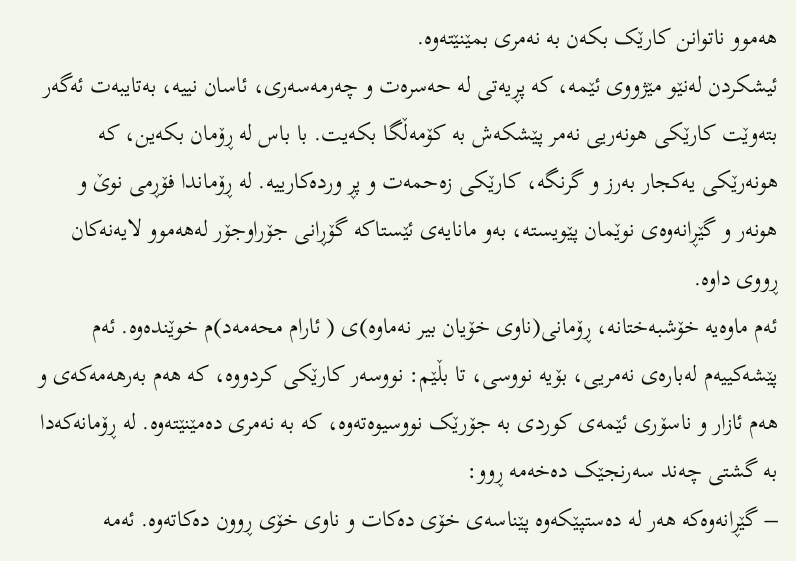هەموو ناتوانن کارێک بکەن بە نەمری بمێنێتەوە.
ئیشکردن لەنێو مێژووی ئێمە، کە پڕیەتی لە حەسرەت و چەرمەسەری، ئاسان نییە، بەتایبەت ئەگەر بتەوێت کارێکی هونەریی نەمر پێشکەش بە کۆمەڵگا بکەیت. با باس لە ڕۆمان بکەین، کە هونەرێکی یەکجار بەرز و گرنگە، کارێکی زەحمەت و پڕ وردەکارییە. لە ڕۆماندا فۆڕمی نوێ و هونەر و گێڕانەوەی نوێمان پێویستە، بەو مانایەی ئێستاکە گۆڕانی جۆراوجۆر لەهەموو لایەنەکان ڕووی داوە.
ئەم ماوەیە خۆشبەختانە، ڕۆمانی(ناوی خۆیان بیر نەماوە)ی ( ئارام محەمەد)م خوێندەوە. ئەم پێشەکییەم لەبارەی نەمریی، بۆیە نووسی، تا بڵێم: نووسەر کارێکی کردووە، کە هەم بەرهەمەکەی و هەم ئازار و ناسۆری ئێمەی کوردی بە جۆرێک نووسیوەتەوە، کە بە نەمری دەمێنێتەوە. لە ڕۆمانەکەدا بە گشتی چەند سەرنجێک دەخەمە ڕوو:
– گێڕانەوەکە هەر لە دەستپێکەوە پێناسەی خۆی دەکات و ناوی خۆی ڕوون دەکاتەوە. ئەمە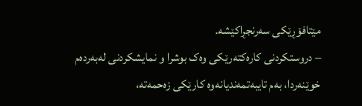مێتافۆڕێکی سەرنجڕاکێشە.
– دروستکردنی کارەکتەرێکی وەک بوشرا و نمایشکردنی لەبەردەم خوێنەردا، بەم تایبەتمەندیانەوە کارێکی زەحمەتە،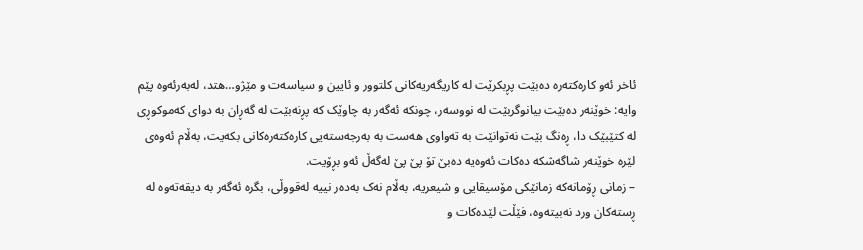ئاخر ئەو کارەکتەرە دەبێت پڕبکرێت لە کاریگەریەکانی کلتوور و ئایین و سیاسەت و مێژو…هتد، لەبەرئەوە پێم وایە: خوێنەر دەبێت بیانوگربێت لە نووسەر، چونکە ئەگەر بە چاوێک کە پڕنەبێت لە گەڕان بە دوای کەموکوڕی لە کتێبێک دا، ڕەنگ بێت نەتوانێت بە تەواوی هەست بە بەرجەستەیی کارەکتەرەکانی بکەیت، بەڵام ئەوەی لێرە خوێنەر شاگەشکە دەکات ئەوەیە دەبێ تۆ پێ پێ لەگەڵ ئەو بڕۆیت.
– زمانی ڕۆمانەکە زمانێکی مۆسیقایی و شیعریە، بەڵام نەک بەدەر نییە لەقووڵی، بگرە ئەگەر بە دیقەتەوە لە ڕستەکان ورد نەبیتەوە، فێڵت لێدەکات و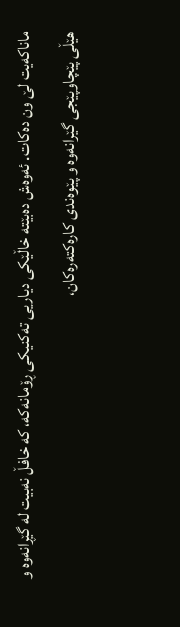ماناکەیت لێ ون دەکات. ئەوەش دەبێتە خاڵێکی دیاریی تەکنیکی ڕۆمانەکە، کە خافڵ نەبیت لە گێڕانەوە و هێڵی پێچاوپێجی گێرانەوە و پێوەندی کارەکتەرەکان،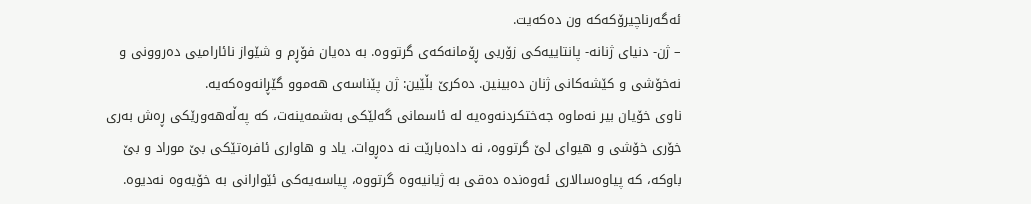ئەگەرناچیرۆکەکە ون دەکەیت.
– ژن- دنیای ژنانە- پانتاییەکی زۆریی ڕۆمانەکەی گرتووە. بە دەیان فۆڕم و شێواز نائارامیی دەروونی و نەخۆشی و کێشەکانی ژنان دەبینین. دەکرێ بڵێین: ژن پێناسەی هەموو گێڕانەوەکەیە.
ناوی خۆیان بیر نەماوە جەختکردنەوەیە لە ئاسمانی گەلێکی بەشمەینەت، کە پەڵەهەورێکی ڕەش بەری خۆری خۆشی و هیوای لێ گرتووە، نە دادەبارێت نە دەڕوات. یاد و هاواری ئافرەتێکی بێ موراد و بێ باوکە، کە پیاوەسالاری ئەوەندە دەقی بە ژیانیەوە گرتووە، پیاسەیەکی ئێوارانی بە خۆیەوە نەدیوە.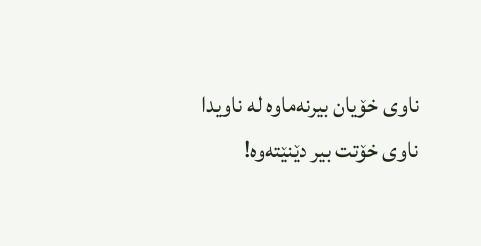ناوی خۆیان بیرنەماوە لە ناویدا ناوی خۆتت بیر دێنێتەوە!